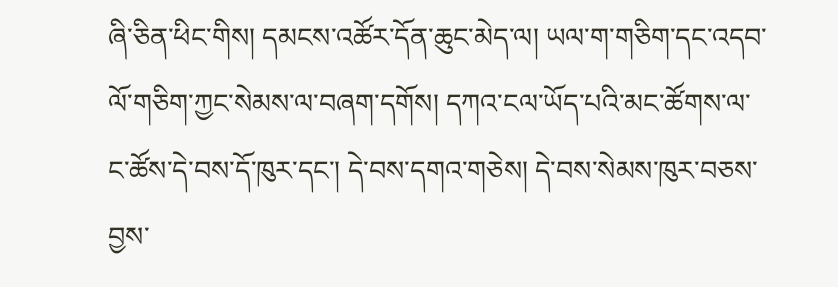ཞི་ཅིན་ཕིང་གིས། དམངས་འཚོར་དོན་ཆུང་མེད་ལ། ཡལ་ག་གཅིག་དང་འདབ་ལོ་གཅིག་ཀྱང་སེམས་ལ་བཞག་དགོས། དཀའ་ངལ་ཡོད་པའི་མང་ཚོགས་ལ་ང་ཚོས་དེ་བས་དོ་ཁུར་དང་། དེ་བས་དགའ་གཅེས། དེ་བས་སེམས་ཁུར་བཅས་བྱས་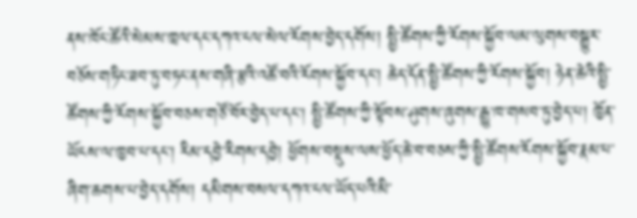ནས་ཁོང་ཚོའི་སེམས་ཁྲལ་དང་དཀའ་ངལ་སེལ་རོགས་བྱེད་དགོས། སྤྱི་ཚོགས་ཀྱི་རོགས་སྐྱོབ་ལམ་ལུགས་བསྒྱུར་བཅོས་གཏིང་ཟབ་ཏུ་བཏང་ནས་གཞི་རྩའི་འཚོ་བའི་རོགས་སྐྱོབ་དང་། ཆེད་དོན་སྤྱི་ཚོགས་ཀྱི་རོགས་སྐྱོབ། ཉེན་ཆེའི་སྤྱི་ཚོགས་ཀྱི་རོགས་སྐྱོབ་བཅས་གཙོ་བོར་བྱེད་པ་དང་། སྤྱི་ཚོགས་ཀྱི་སྟོབས་ཤུགས་ཞུགས་རྒྱུ་ཁ་གསབ་ཏུ་བྱེད་པ། ཁྱོན་ཡོངས་ལ་ཁྱབ་པ་དང་། རིམ་དབྱེ་རིགས་དབྱེ། ཕྱོགས་བསྡུས་ལས་ཕྱོད་ཆེ་བ་བཅས་ཀྱི་སྤྱི་ཚོགས་རོགས་སྐྱོབ་རྣམ་པ་ཞིག་ཆགས་པ་བྱེད་དགོས། དམིགས་བསལ་དཀའ་ངལ་ཡོད་པའི་མི་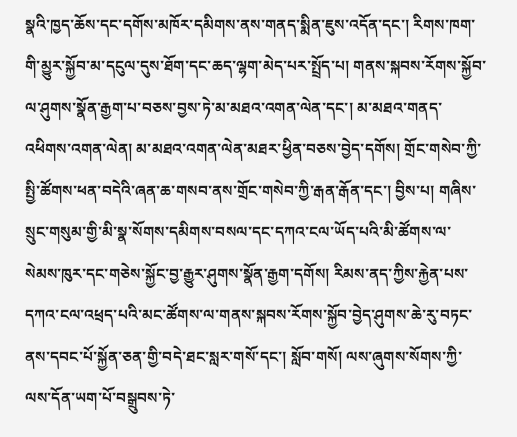སྣའི་ཁྱད་ཆོས་དང་དགོས་མཁོར་དམིགས་ནས་གནད་སྨིན་ཇུས་འདོན་དང་། རིགས་ཁག་གི་མྱུར་སྐྱོབ་མ་དངུལ་དུས་ཐོག་དང་ཆད་ལྷག་མེད་པར་སྤྲོད་པ། གནས་སྐབས་རོགས་སྐྱོབ་ལ་ཤུགས་སྣོན་རྒྱག་པ་བཅས་བྱས་ཏེ་མ་མཐའ་འགན་ལེན་དང་། མ་མཐའ་གནད་འཕིགས་འགན་ལེན། མ་མཐའ་འགན་ལེན་མཐར་ཕྱིན་བཅས་བྱེད་དགོས། གྲོང་གསེབ་ཀྱི་སྤྱི་ཚོགས་ཕན་བདེའི་ཞན་ཆ་གསབ་ནས་གྲོང་གསེབ་ཀྱི་རྒན་རྒོན་དང་། བྱིས་པ། གཞིས་སྲུང་གསུམ་གྱི་མི་སྣ་སོགས་དམིགས་བསལ་དང་དཀའ་ངལ་ཡོད་པའི་མི་ཚོགས་ལ་སེམས་ཁུར་དང་གཅེས་སྐྱོང་བྱ་རྒྱུར་ཤུགས་སྣོན་རྒྱག་དགོས། རིམས་ནད་ཀྱིས་རྐྱེན་པས་དཀའ་ངལ་འཕྲད་པའི་མང་ཚོགས་ལ་གནས་སྐབས་རོགས་སྐྱོབ་བྱེད་ཤུགས་ཆེ་རུ་བཏང་ནས་དབང་པོ་སྐྱོན་ཅན་གྱི་བདེ་ཐང་སླར་གསོ་དང་། སློབ་གསོ། ལས་ཞུགས་སོགས་ཀྱི་ལས་དོན་ཡག་པོ་བསྒྲུབས་ཏེ་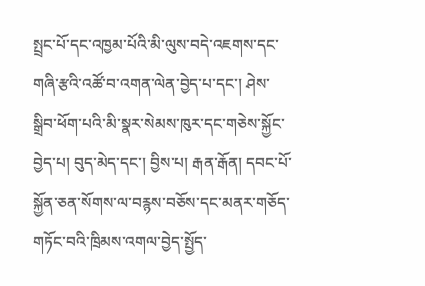སྤྲང་པོ་དང་འཁྱམ་པོའི་མི་ལུས་བདེ་འཇགས་དང་གཞི་རྩའི་འཚོ་བ་འགན་ལེན་བྱེད་པ་དང་། ཤེས་སྒྲིབ་ཕོག་པའི་མི་སྣར་སེམས་ཁུར་དང་གཅེས་སྐྱོང་བྱེད་པ། བུད་མེད་དང་། བྱིས་པ། རྒན་རྒོན། དབང་པོ་སྐྱོན་ཅན་སོགས་ལ་བརྙས་བཅོས་དང་མནར་གཅོད་གཏོང་བའི་ཁྲིམས་འགལ་བྱེད་སྤྱོད་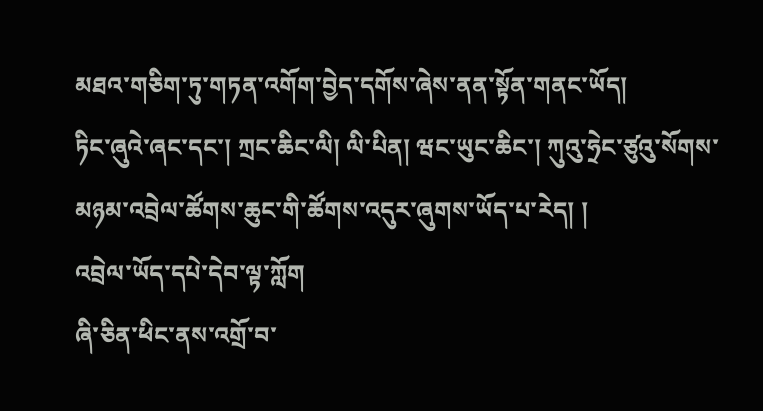མཐའ་གཅིག་ཏུ་གཏན་འགོག་བྱེད་དགོས་ཞེས་ནན་སྟོན་གནང་ཡོད།
ཏིང་ཞུའེ་ཞང་དང་། ཀྲང་ཆིང་ལི། ལི་པིན། ཝང་ཡུང་ཆིང་། ཀུའུ་ཧྲེང་ཙུའུ་སོགས་མཉམ་འབྲེལ་ཚོགས་ཆུང་གི་ཚོགས་འདུར་ཞུགས་ཡོད་པ་རེད། །
འབྲེལ་ཡོད་དཔེ་དེབ་ལྟ་ཀློག
ཞི་ཅིན་ཕིང་ནས་འགྲོ་བ་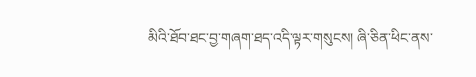མིའི་ཐོབ་ཐང་བྱ་གཞག་ཐད་འདི་ལྟར་གསུངས། ཞི་ཅིན་ཕིང་ནས་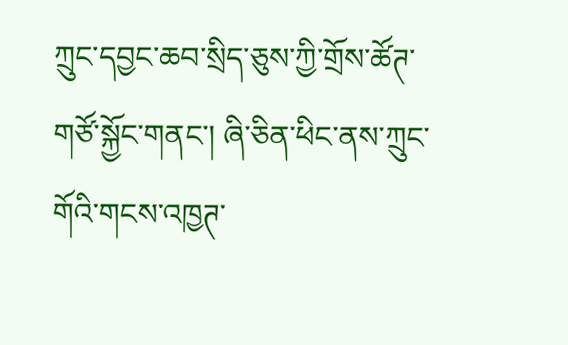ཀྲུང་དབྱང་ཆབ་སྲིད་ཅུས་ཀྱི་གྲོས་ཚོཊ་གཙོ་སྐྱོང་གནང་། ཞི་ཅིན་ཕིང་ནས་ཀྲུང་གོའི་གངས་འཁྱཊ་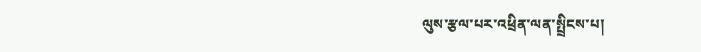ལུས་རྩལ་པར་འཕྲིན་ལན་སྤྲིངས་པ།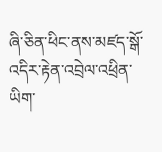ཞི་ཅིན་ཕིང་ནས་མཛད་སྒོ་འདིར་རྟེན་འབྲེལ་འཕྲིན་ཡིག་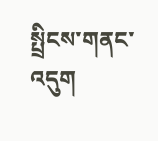སྤྲིངས་གནང་འདུག